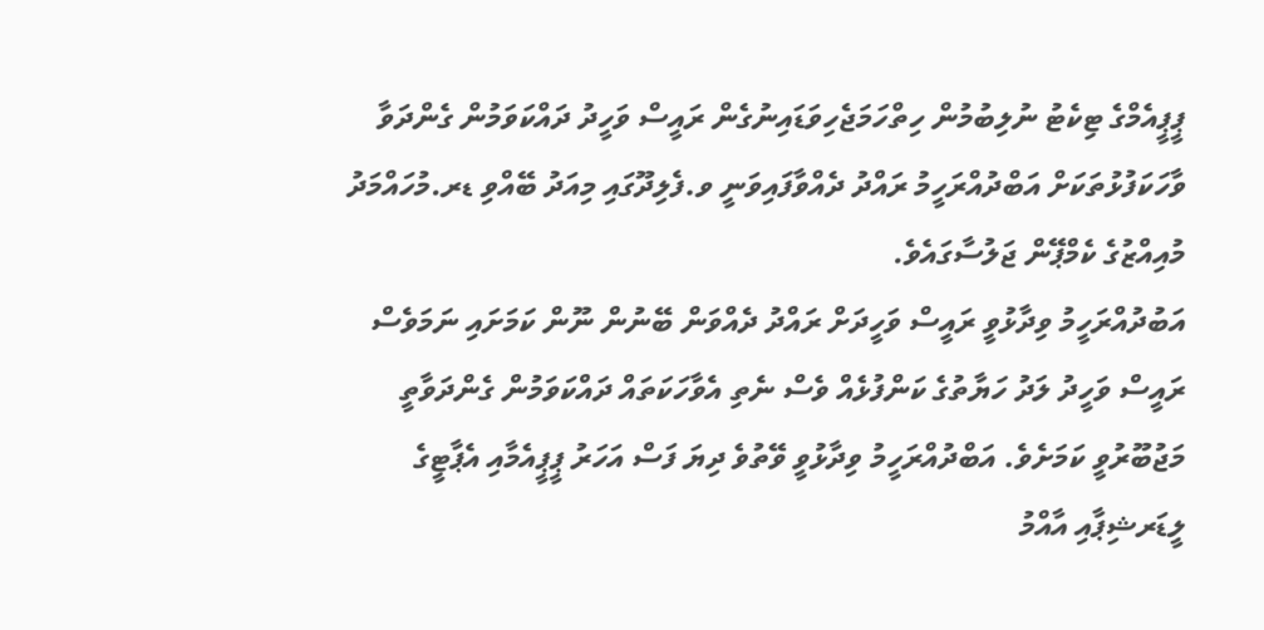ޕީޕީއެމްގެ ޓިކެޓު ނުލިބުމުން ހިތްހަމަޖެހިވަޑައިނުގެން ރައީސް ވަހީދު ދައްކަވަމުން ގެންދަވާ ވާހަކަފުޅުތަކަށް އަބްދުއްރަހީމު ރައްދު ދެއްވާފައިވަނީ ވ.ފެލިދޫގައި މިއަދު ބޭއްވި ޑރ.މުހައްމަދު މުއިއްޒުގެ ކެމްޕޭން ޖަލުސާގައެވެ.
އަބުދުއްރަހީމު ވިދާޅުވީ ރައީސް ވަހީދަށް ރައްދު ދެއްވަން ބޭނުން ނޫން ކަމަށައި ނަމަވެސް ރައީސް ވަހީދު ލަދު ހަޔާތުގެ ކަންފުޅެއް ވެސް ނެތި އެވާހަކަތައް ދައްކަވަމުން ގެންދަވާތީ މަޖުބޫރުވީ ކަމަށެވެ. އަބްދުއްރަހީމު ވިދާޅުވީ ވޭތުވެ ދިޔަ ފަސް އަހަރު ޕީޕީއެމާއި އެޕާޓީގެ ލީޑަރޝިޕާއި އާއްމު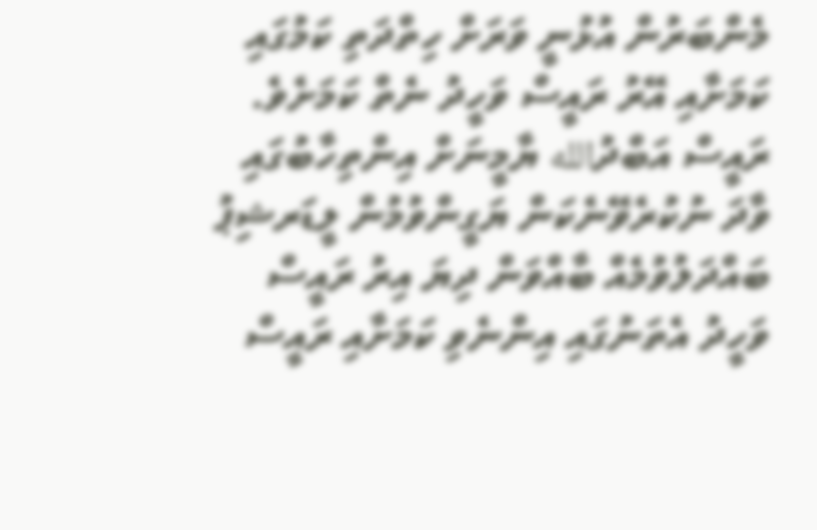މެންބަރުން އުޅުނީ ވަރަށް ހިތްދަތި ކަމުގައި ކަމަށާއި އޭރު ރައީސް ވަހީދު ނެތް ކަމަށެވެ.
ރައީސް އަބްދުالله ޔާމީނަށް އިންތިހާބުގައި ވާދަ ނުކުރެވޭނެކަން ޔަގީންވުމުން ލީޑަރޝިޕު ބައްދަލުވުމެއް ބާއްވަން ދިޔަ އިރު ރައީސް ވަހީދު އެތަނުގައި އިންނެވި ކަމަށާއި ރައީސް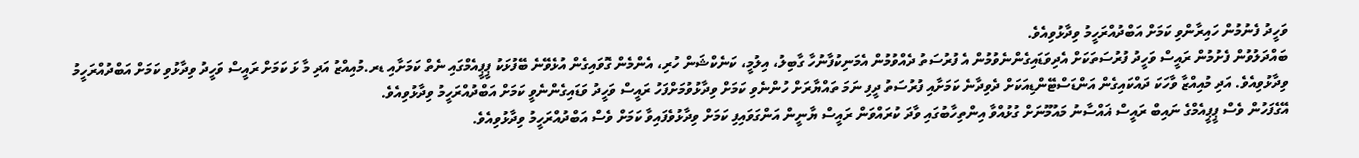ވަހީދު ފެނުމުން ހައިރާންވި ކަމަށް އަބްދުއްރަހީމު ވިދާޅުވިއެވެ.
ބައްދަލުވުން ފެށުމުން ރައީސް ވަހީދު ފުރުސަތަކަށް އެދިވަޑައިގެންނެވުމުން އެ ފުރުސަތު ދެއްވުމުން އެމަނިކުފާނުހާ ގާބިލު، އިލުމީ، ކަނެކްޝަން ހުރި، އެންމެން ގޮވައިގެން އުޅެވޭނެ ބޭފުޅަކު ޕީޕީއެމްގައި ނެތް ކަމަށާއި ޑރ.މުއިއްޒު އަދި މާ ޅަ ކަމަށް ރައީސް ވަހީދު ވިދާޅުވި ކަމަށް އަބްދުއްރަހީމު ވިދާޅުވިއެވެ. އަދި މުއިއްޒާ ވާހަކަ ދައްކައިގެން އަންޑަސްޓޭންޑިއަކަށް ދެވިދާނެ ކަމަށާއި ފުރުސަތު ދީފި ނަމަ ތައްޔާރަށް ހުންނެވި ކަމަށް ވިދާޅުވުމަށްފަހު ރައީސް ވަހީދު ވަޑައިގެންނެވީ ކަމަށް އަބްދުއްރަހީމު ވިދާޅުވިއެވެ.
އޭގެފަހުން ވެސް ޕީޕީއެމްގެ ނައިބް ރައީސް ޣައްސާނު މައުމޫނަށް ގުޅުއްވާ އިންތިހާބުގައި ވާދަ ކުރައްވަން ރައީސް ޔާނީން އަންގަވައިފި ކަމަށް ވިދާޅުވެފައިވާ ކަމަށް ވެސް އަބްދުއްރަހީމު ވިދާޅުވިއެވެ.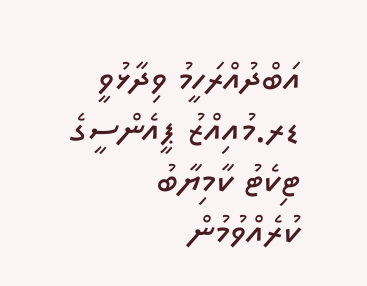އަބްދުއްރަހީމު ވިދާޅުވީ ޑރ.މުއިއްޒު ޕީއެންސީގެ ޓިކެޓު ކާމިޔާބު ކުރެއްވުމުން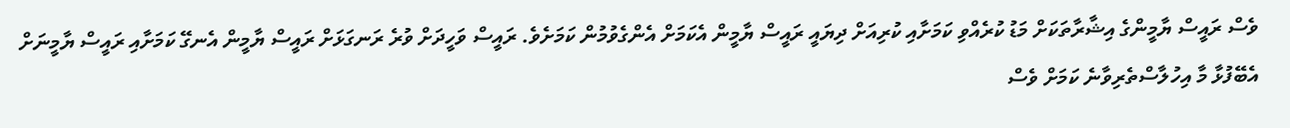ވެސް ރައީސް ޔާމީންގެ އިޝާރާތަކަށް މަޑު ކުރެއްވި ކަމަށާއި ކުރިއަށް ދިޔައީ ރައީސް ޔާމީން އެކަމަށް އެންގެވުމުން ކަމަށެވެ. ރައީސް ވަހީދަށް ވުރެ ރަނގަޅަށް ރައީސް ޔާމީން އެނގޭ ކަމަށާއި ރައީސް ޔާމީނަށް އެބޭފުޅާ މާ އިހުލާސްތެރިވާނެ ކަމަށް ވެސް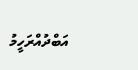އަބްދުއްރަހީމު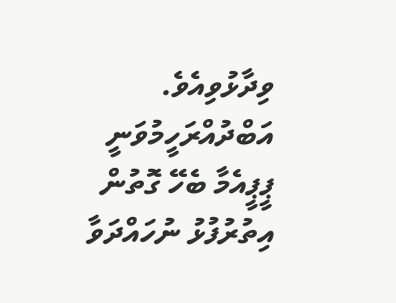ވިދާޅުވިއެވެ.
އަބްދުއްރަހީމުވަނީ ޕީޕީއެމާ ބެހޭ ގޮތުން އިތުރުފުޅު ނުހައްދަވާ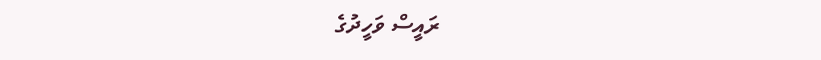ރައީސް ވަހީދުގެ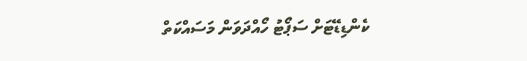ކެންޑިޑޭޓަށް ސަޕޯޓު ހޯއްދަވަން މަސައްކަތް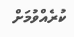ކުރެއްވުމަށް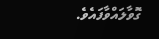ގޮވާލައްވާފައެވެ.